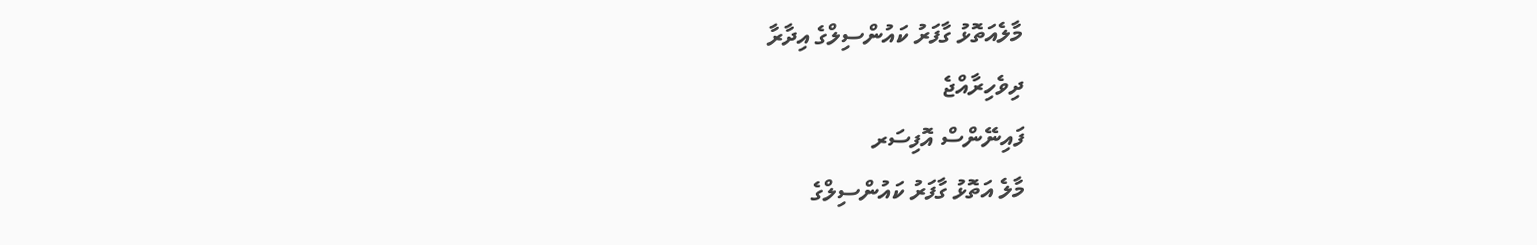މާލެއަތޮޅު ގާފަރު ކައުންސިލްގެ އިދާރާ
ދިވެހިރާއްޖެ
ފައިނޭންސް އޮފިސަރ
މާލެ އަތޮޅު ގާފަރު ކައުންސިލްގެ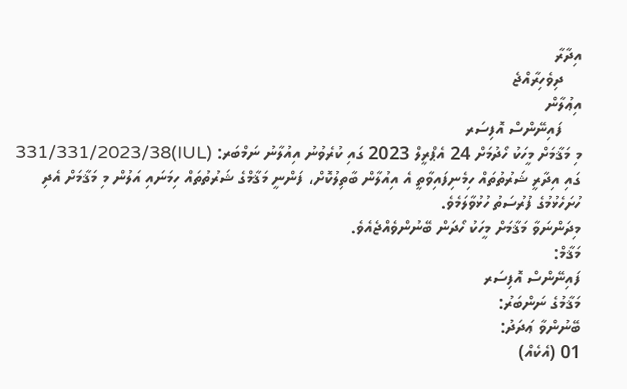އިދާރާ
    ދިވެހިރާއްޖެ
އިޢުލާން
    ފައިނޭންސް އޮފިސަރ
މި މަޤާމަށް މީހަކު ހޯދުމަށް 24 އެޕްރީލް 2023 ގައި ކުރެވުނު އިއުލާނު ނަމްބަރ: (IUL)331/331/2023/38 ގައި އިދާރީ ޝަރުތުތައް ހިމެނިފައިވާތީ އެ އިއުލާން ބާތިލުކޮށް، ފަންނީ މަޤާމްގެ ޝަރުތުތައް ހިމަނައި އަލުން މި މަޤާމަށް އެދި ހުށަހެޅުމުގެ ފުރުސަތު ހުޅުވާލަމެވެ.
މިދަންނަވާ މަޤާމަށް މީހަކު ހޯދަން ބޭނުންވެއްޖެއެވެ.
މަޤާމް:
ފައިނޭންސް އޮފިސަރ
މަޤާމުގެ ނަންބަރު:
ބޭނުންވާ ޢަދަދު:
01 (އެކެއް)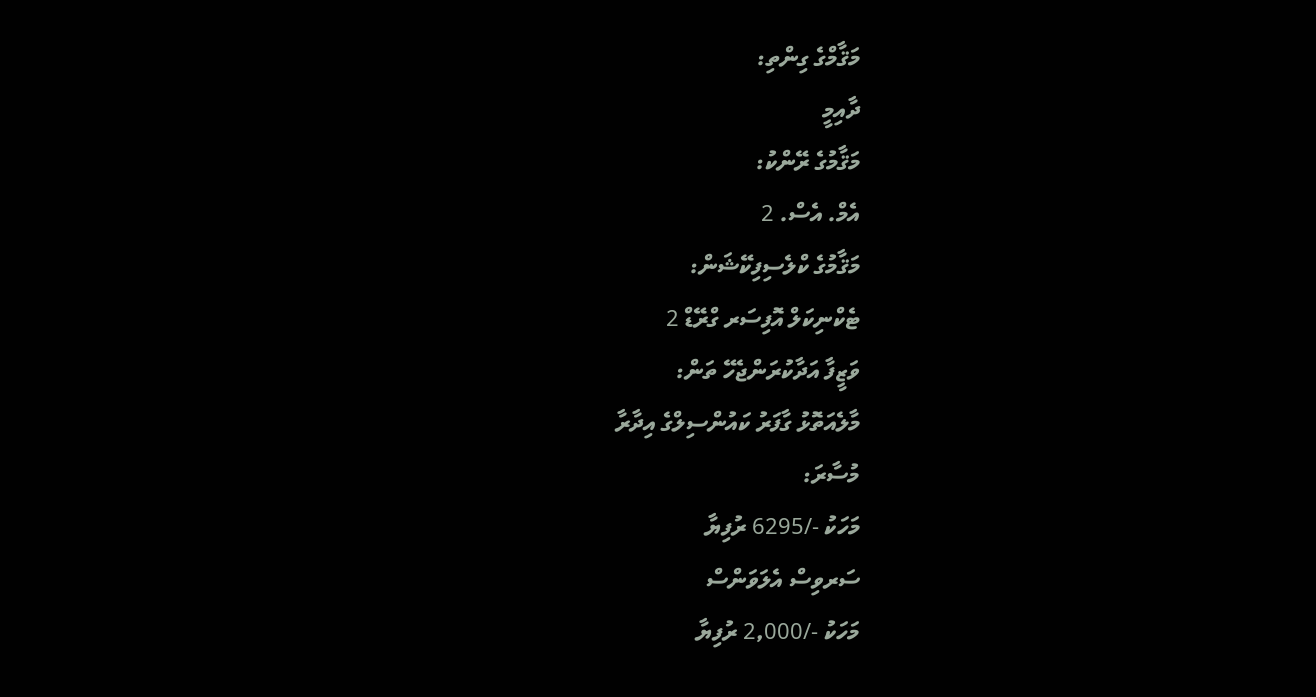މަޤާމްގެ ގިންތި:
ދާއިމީ
މަޤާމުގެ ރޭންކު:
އެމް. އެސް. 2
މަޤާމުގެ ކްލެސިފިކޭޝަން:
ޓެކްނިކަލް އޮފިސަރ ގްރޭޑް 2
ވަޒީފާ އަދާކުރަންޖެހޭ ތަން:
މާލެއަތޮޅު ގާފަރު ކައުންސިލްގެ އިދާރާ
މުސާރަ:
މަހަކު -/6295 ރުފިޔާ
ސަރވިސް އެލަވަންސް
މަހަކު -/2,000 ރުފިޔާ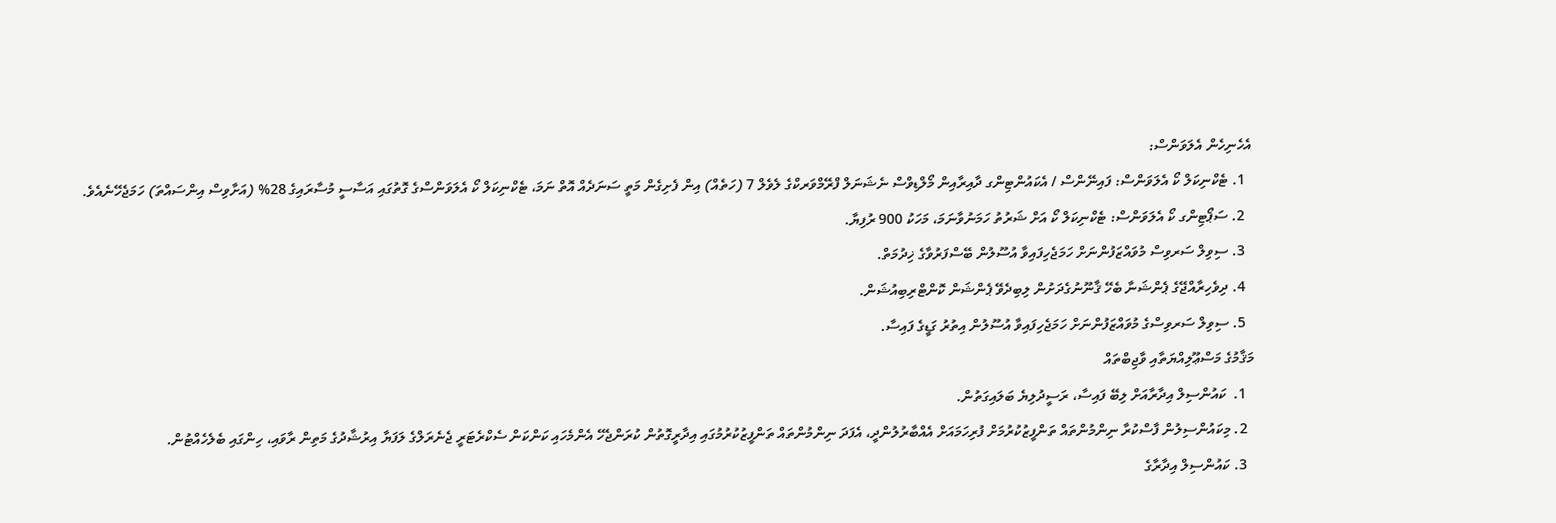އެހެނިހެން އެލަވަންސް:
  1. ޓެކްނިކަލް ކޯ އެލަވަންސް: ފައިނޭންސް / އެކައުންޓިންގ ދާއިރާއިން މޯލްޑިވްސް ނެޝަނަލް ފްރޭމްވަރކްގެ ލެވެލް 7 (ހަތެއް) އިން ފެށިގެން މަތީ ސަނަދެއް އޮތް ނަމަ، ޓެކްނިކަލް ކޯ އެލަވަންސްގެ ގޮތުގައި އަސާސީ މުސާރައިގެ 28% (އަށާވިސް އިންސައްތަ) ހަމަޖެހޭނެއެވެ.
  2. ސަޕޯޓިންގ ކޯ އެލަވަންސް: ޓެކްނިކަލް ކޯ އަށް ޝަރުތު ހަމަނުވާނަމަ، މަހަކު 900 ރުފިޔާ.
  3. ސިވިލް ސަރވިސް މުވައްޒަފުންނަށް ހަމަޖެހިފައިވާ އުސޫލުން ބޭސްފަރުވާގެ ޚިދުމަތް.
  4. ދިވެހިރާއްޖޭގެ ޕެންޝަނާ ބެހޭ ޤާނޫނުގެދަށުން ލިބިދެވޭ ޕެންޝަން ކޮންޓްރިބިއުޝަން.
  5. ސިވިލް ސަރވިސްގެ މުވައްޒަފުންނަށް ހަމަޖެހިފައިވާ އުސޫލުން އިތުރު ގަޑީގެ ފައިސާ.
މަޤާމުގެ މަސްޢޫލިއްޔަތާއި ވާޖިބްތައް
  1.  ކައުންސިލް އިދާރާއަށް ލިބޭ ފައިސާ، ރަސީދުލިޔެ ބަލައިގަތުން.
  2. މިކައުންސިލުން ފާސްކުރާ ނިންމުންތައް ތަންފީޒުކުރުމަށް ފުރިހަމައަށް އެއްބާރުލުންދީ، އެފަދަ ނިންމުންތައް ތަންފީޒުކުރުމުގައި އިދާރީގޮތުން ކުރަންޖެހޭ އެންމެހައި ކަންކަން ސެކްރެޓަރީ ޖެނެރަލްގެ ލަފަޔާ އިރުޝާދުގެ މަތިން ރާވައި، ހިންގައި ބެލެހެއްޓުން.
  3. ކައުންސިލް އިދާރާގެ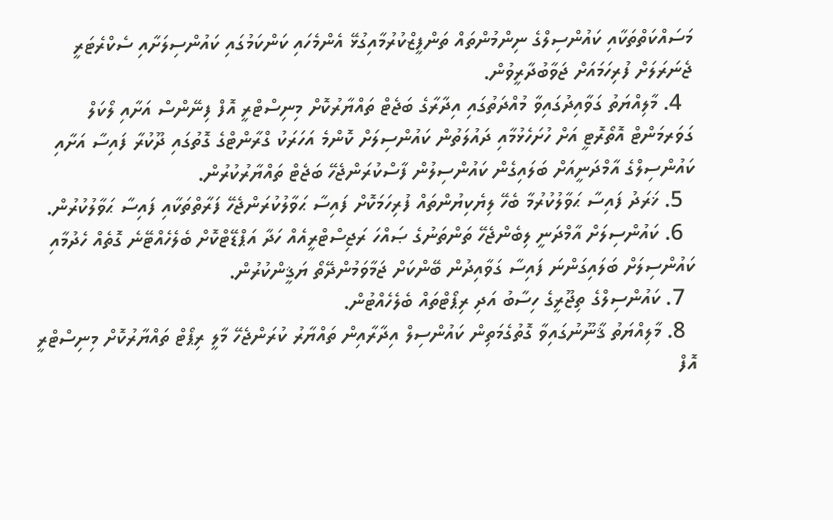މަސައްކަތްތަކާއި ކައުންސިލްގެ ނިންމުންތައް ތަންފީޒްކުރުމާއިގުޅޭ އެންމެހައި ކަންކަމުގައި ކައުންސިލަށާއި ސެކްރެޓަރީ ޖެނަރަލަށް ފުރިހަމައަށް ޖަވާބުދާރީވުން.
  4. މާލިއްޔަތު ގަވާއިދުގައިވާ މުއްދަތުގައި އިދާރާގެ ބަޖެޓް ތައްޔާރުކޮށް މިނިސްޓްރީ އޮފް ފިނޭންސް އަށާއި ލޯކަލް ގަވަރމަންޓް އޮތޯރޮޓީ އަށް ހުށަހެޅުމާއި ދައުލަތުން ކައުންސިލަށް ކޮންމެ އަހަރަކު ގްރާންޓްގެ ގޮތުގައި ދޫކުރާ ފައިސާ އަށާއި ކައުންސިލްގެ އާމްދަނީއަށް ބަލައިގެން ކައުންސިލުން ފާސްކުރަންޖެހޭ ބަޖެޓް ތައްޔާރުކުރުން.
  5. ޚަރަދު ފައިސާ ޙަވާލުކުރުމާ ބެހޭ ލިޔެކިޔުންތައް ފުރިހަމަކޮށް ފައިސާ ޙަވާލުކުރަންޖެހޭ ފަރާތްތަކާއި ފައިސާ ޙަވާލުކުރުން.
  6. ކައުންސިލަށް އާމްދަނީ ލިބެންޖެހޭ ތަންތަނުގެ ޞައްހަ ރަޖިސްޓްރީއެއް ހަދާ އަޕްޑޭޓްކޮށް ބެލެހެއްޓޭނެ ގޮތެއް ހެދުމާއި ކައުންސިލަށް ބަލައިގަންނަ ފައިސާ ގަވާއިދުން ބޭންކަށް ޖަމާވަމުންދޭތޯ ޔަޤީންކުރުން.
  7. ކައުންސިލްގެ ތިޖޫރީގެ ހިސާބު އަދި ރިޕޯޓްތައް ބެލެހެއްޓުން.
  8. މާލިއްޔަތު ޤާނޫނުގައިވާ ގޮތުގެމަތިން ކައުންސިލް އިދާރާއިން ތައްޔާރު ކުރަންޖެހޭ މާލީ ރިޕޯޓް ތައްޔާރުކޮށް މިނިސްޓްރީ އޮފް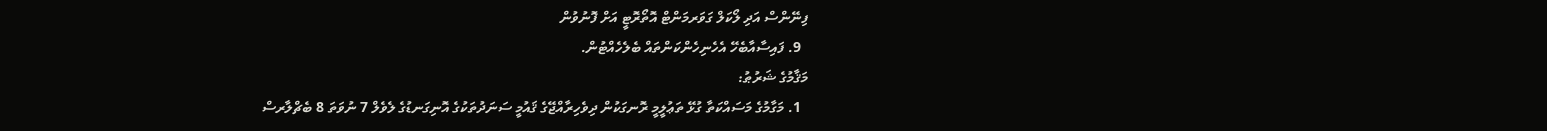ފިނޭންސް އަދި ލޯކަލް ގަވަރމަންޓް އޮތޯރޮޓީ އަށް ފޮނުވުން
  9. ފައިސާއާބެހޭ އެހެނިހެންކަންތައް ބެލެހެއްޓުން.
މަޤާމުގެ ޝަރުޠު:
  1. މަގާމުގެ މަސައްކަތާ ގުޅޭ ތަޢުލީމީ ރޮނގަކުން ދިވެހިރާއްޖޭގެ ޤައުމީ ސަނަދުތަކުގެ އޮނިގަނޑުގެ ލެވެލް 7 ނުވަތަ 8 ބެޗްލާރސް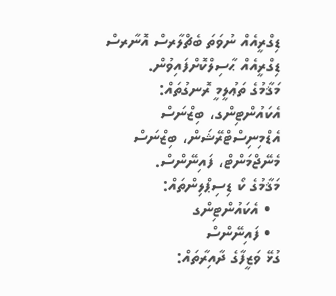ޑިގްރީއެއް ނުވަތަ ބެޗްލާރސް އޮނާރސް ޑިގްރީއެއް ޙާސިލްކޮށްފައިވުން.
މަޤާމުގެ ތަޢުލީމީ ރޮނގުތައް:
އެކައުންޓިންގ، ބިޒްނަސް އެޑްމިނިސްޓްރޭޝަން، ބިޒްނަސް މެނޭޖްމަންޓް، ފައިނޭންސް.
މަޤާމުގެ ކޯ ޑިސިޕްލިންތައް:
  • އެކައުންޓިންގ
  • ފައިނޭންސް
ގުޅޭ ވަޒީފާގެ ދާއިރާތައް: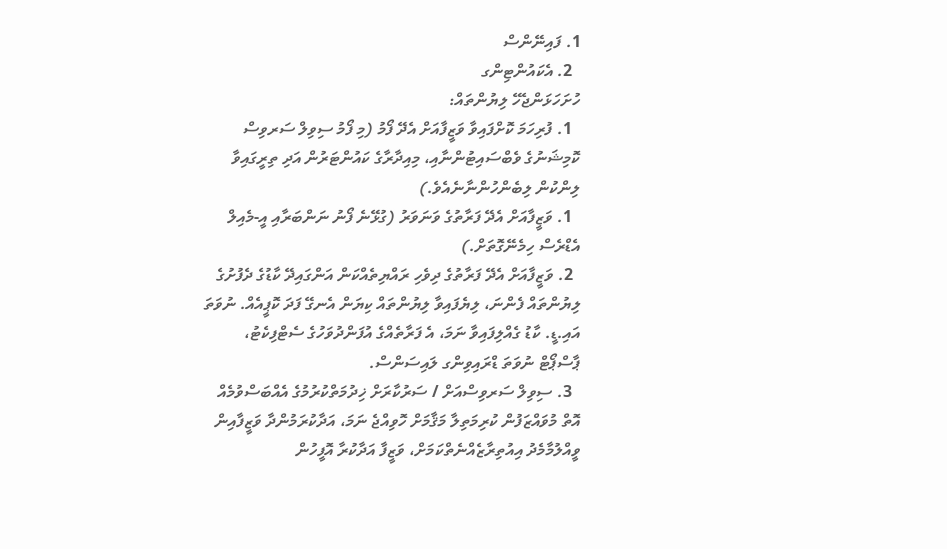1. ފައިނޭންސް
  2. އެކައުންޓިންގ
ހުށަހަޅަންޖެހޭ ލިޔުންތައް:
  1. ފުރިހަމަ ކޮށްފައިވާ ވަޒީފާއަށް އެދޭ ފޯމު (މި ފޯމު ސިވިލް ސަރވިސް ކޮމިޝަނުގެ ވެބްސައިޓުންނާއި، މިއިދާރާގެ ކައުންޓަރުން އަދި ތިރީގައިވާ ލިންކުން ލިބެންހުންނާނެއެވެ.)
  1. ވަޒީފާއަށް އެދޭ ފަރާތުގެ ވަނަވަރު (ގުޅޭނެ ފޯނު ނަންބަރާއި އީ-މެއިލް އެޑްރެސް ހިމެނޭގޮތަށް.)
  2. ވަޒީފާއަށް އެދޭ ފަރާތުގެ ދިވެހި ރައްޔިތެއްކަން އަންގައިދޭ ކާޑުގެ ދެފުށުގެ ލިޔުންތައް ފެންނަ، ލިޔެފައިވާ ލިޔުންތައް ކިޔަން އެނގޭ ފަދަ ކޮޕީއެއް. ނުވަތަ އައި.ޑީ. ކާޑު ގެއްލިފައިވާ ނަމަ، އެ ފަރާތެއްގެ އުފަންދުވަހުގެ ސެޓްފިކެޓު، ޕާސްޕޯޓް ނުވަތަ ޑްރައިވިންގ ލައިސަންސް.
  3. ސިވިލް ސަރވިސްއަށް / ސަރުކާރަށް ޚިދުމަތްކުރުމުގެ އެއްބަސްވުމެއް އޮތް މުވައްޒަފުން ކުރިމަތިލާ މަޤާމަށް ހޮވިއްޖެ ނަމަ، އަދާކުރަމުންދާ ވަޒީފާއިން ވީއްލުމާމެދު އިއުތިރާޒެއްނެތްކަމަށް، ވަޒީފާ އަދާކުރާ އޮފީހުން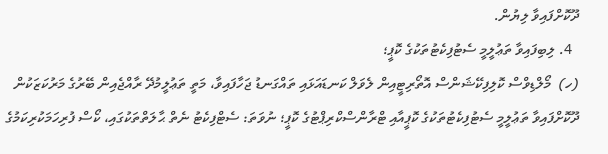ދޫކޮށްފައިވާ ލިޔުން.
  4. ލިބިފައިވާ ތަޢުލީމީ ސެޓުފިކެޓުތަކުގެ ކޮޕީ؛
(ހ)  މޯލްޑިވްސް ކޮލިފިކޭޝަންސް އޮތޯރިޓީއިން ލެވަލް ކަނޑައަޅައި ތައްގަނޑު ޖަހާފައިވާ، މަތީ ތަޢުލީމުދޭ ރާއްޖެއިން ބޭރުގެ މަރުކަޒަކުން ދޫކޮށްފައިވާ ތަޢުލީމީ ސެޓުފިކެޓުތަކުގެ ކޮޕީއާއި ޓްރާންސްކްރިޕްޓުގެ ކޮޕީ؛ ނުވަތަ: ސެޓްފިކެޓު ނެތް ޙާލަތްތަކުގައި، ކޯސް ފުރިހަމަކުރިކަމުގެ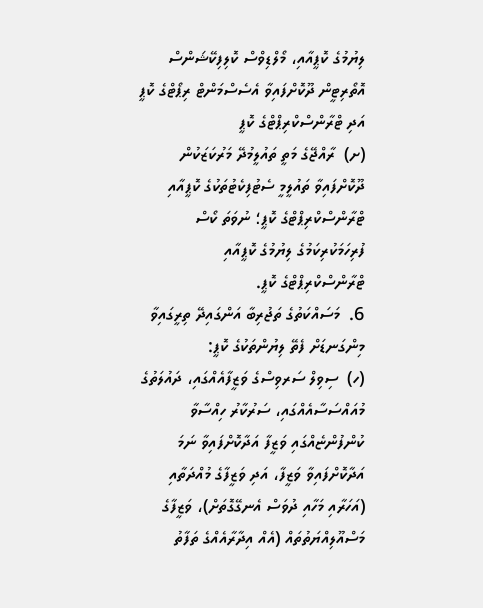ލިޔުމުގެ ކޮޕީއާއި، މޯލްޑިވްސް ކޮލިފިކޭޝަންސް އޮތޯރިޓީން ދޫކޮށްފައިވާ އެސެސްމަންޓް ރިޕޯޓްގެ ކޮޕީ އަދި ޓްރާންސްކްރިޕްޓްގެ ކޮޕީ
(ށ)  ރާއްޖޭގެ މަތީ ތައުލީމުދޭ މަރުކަޒަކުން ދޫކޮށްފައިވާ ތައުލީމީ ސެޓުފިކެޓުތަކުގެ ކޮޕީއާއި ޓްރާންސްކްރިޕްޓްގެ ކޮޕީ؛ ނުވަތަ ކޯސް ފުރިހަމަކުރިކަމުގެ ލިޔުމުގެ ކޮޕީއާއި ޓްރާންސްކްރިޕްޓްގެ ކޮޕީ.
6.  މަސައްކަތުގެ ތަޖުރިބާ އަންގައިދޭ ތިރީގައިވާ މިންގަނޑަށް ފެތޭ ލިޔުންތަކުގެ ކޮޕީ:
(ހ)  ސިވިލް ސަރވިސްގެ ވަޒީފާއެއްގައި، ދައުލަތުގެ މުއައްސަސާއެއްގައި، ސަރުކާރު ހިއްސާވާ ކުންފުންޏެއްގައި ވަޒީފާ އަދާކޮށްފައިވާ ނަމަ އަދާކޮށްފައިވާ ވަޒީފާ، އަދި ވަޒީފާގެ މުއްދަތާއި (އަހަރާއި މަހާއި ދުވަސް އެނގޭގޮތަށް)، ވަޒީފާގެ މަސްއޫލިއްޔަތުތައް (އެއް އިދާރާއެއްގެ ތަފާތު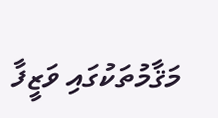މަޤާމުތަކުގައި ވަޒީފާ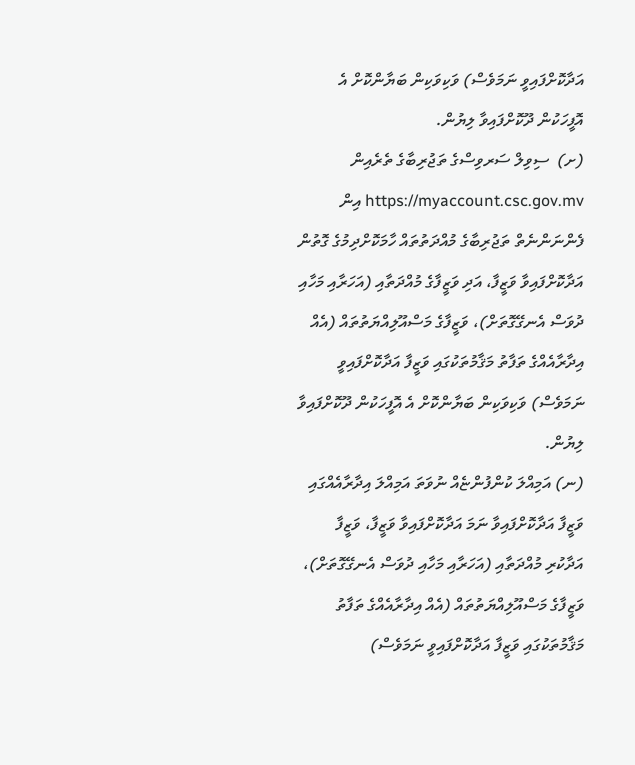އަދާކޮށްފައިވީ ނަމަވެސް) ވަކިވަކިން ބަޔާންކޮށް އެ އޮފީހަކުން ދޫކޮށްފައިވާ ލިޔުން.
(ށ)  ސިވިލް ސަރވިސްގެ ތަޖުރިބާގެ ތެރެއިން https://myaccount.csc.gov.mv އިން ފެންނަންނެތް ތަޖުރިބާގެ މުއްދަތުތައް ހާމަކޮށްދިމުގެ ގޮތުން އަދާކޮށްފައިވާ ވަޒީފާ، އަދި ވަޒީފާގެ މުއްދަތާއި (އަހަރާއި މަހާއި ދުވަސް އެނގޭގޮތަށް)، ވަޒީފާގެ މަސްއޫލިއްޔަތުތައް (އެއް އިދާރާއެއްގެ ތަފާތު މަޤާމުތަކުގައި ވަޒީފާ އަދާކޮށްފައިވީ ނަމަވެސް) ވަކިވަކިން ބަޔާންކޮށް އެ އޮފީހަކުން ދޫކޮށްފައިވާ ލިޔުން.
(ނ) އަމިއްލަ ކުންފުންޏެއް ނުވަތަ އަމިއްލަ އިދާރާއެއްގައި ވަޒީފާ އަދާކޮށްފައިވާ ނަމަ އަދާކޮށްފައިވާ ވަޒީފާ، ވަޒީފާ އަދާކުރި މުއްދަތާއި (އަހަރާއި މަހާއި ދުވަސް އެނގޭގޮތަށް)، ވަޒީފާގެ މަސްއޫލިއްޔަތުތައް (އެއް އިދާރާއެއްގެ ތަފާތު މަޤާމުތަކުގައި ވަޒީފާ އަދާކޮށްފައިވީ ނަމަވެސް)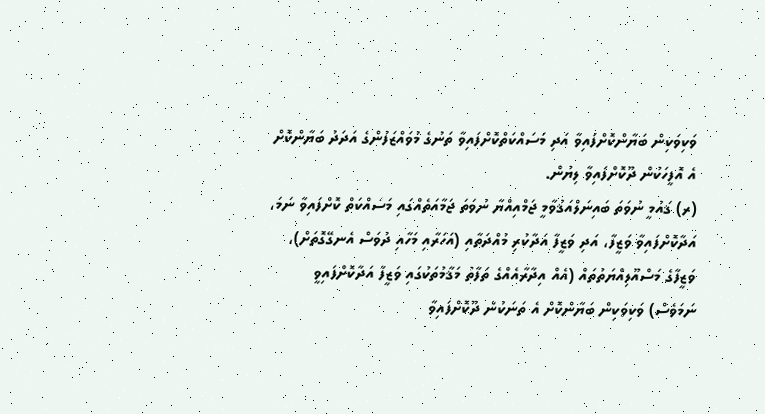ވަކިވަކިން ބަޔާންކޮށްފައިވާ އަދި މަސައްކަތްކޮށްފައިވާ ތަނުގެ މުވައްޒަފުންގެ އަދަދު ބަޔާންކޮށް އެ އޮފީހަކުން ދޫކޮށްފައިވާ ލިޔުން.
(ރ) ޤައުމީ ނުވަތަ ބައިނަލްއަޤުވާމީ ޖަމްއިއްޔާ ނުވަތަ ޖަމާއަތެއްގައި މަސައްކަތް ކޮށްފައިވާ ނަމަ، އަދާކޮށްފައިވާ ވަޒީފާ، އަދި ވަޒީފާ އަދާކުރި މުއްދަތާއި (އަހަރާއި މަހާއި ދުވަސް އެނގޭގޮތަށް)، ވަޒީފާގެ މަސްއޫލިއްޔަތުތައް (އެއް އިދާރާއެއްގެ ތަފާތު މަޤާމުތަކުގައި ވަޒީފާ އަދާކޮށްފައިވީ ނަމަވެސް) ވަކިވަކިން ބަޔާންކޮށް އެ ތަނަކުން ދޫކޮށްފައިވާ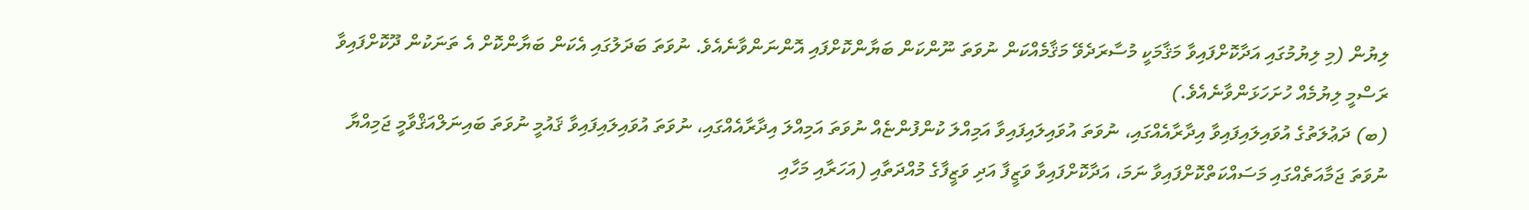ލިޔުން (މި ލިޔުމުގައި އަދާކޮށްފައިވާ މަޤާމަކީ މުސާރަދެވޭ މަޤާމެއްކަން ނުވަތަ ނޫންކަން ބަޔާންކޮށްފައި އޮންނަންވާނެއެވެ. ނުވަތަ ބަދަލުގައި އެކަން ބަޔާންކޮށް އެ ތަނަކުން ދޫކޮށްފައިވާ ރަސްމީ ލިޔުމެއް ހުށަހަޅަންވާނެއެވެ.)
(ބ) ދަޢުލަތުގެ އުވައިލައިފައިވާ އިދާރާއެއްގައި، ނުވަތަ އުވައިލައިފައިވާ އަމިއްލަ ކުންފުންޏެއް ނުވަތަ އަމިއްލަ އިދާރާއެއްގައި، ނުވަތަ އުވައިލައިފައިވާ ޤައުމީ ނުވަތަ ބައިނަލްއަޤްވާމީ ޖަމިއްޔާ ނުވަތަ ޖަމާއަތެއްގައި މަސައްކަތްކޮށްފައިވާ ނަމަ، އަދާކޮށްފައިވާ ވަޒީފާ އަދި ވަޒީފާގެ މުއްދަތާއި (އަހަރާއި މަހާއި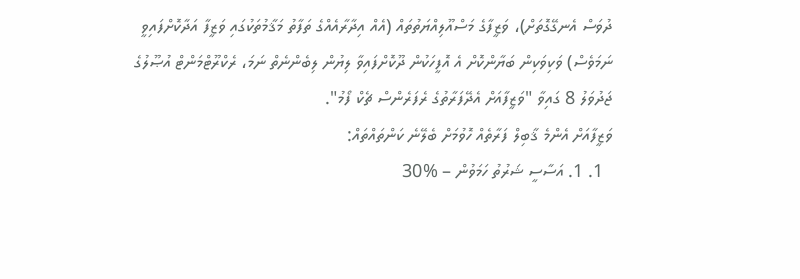ދުވަސް އެނގޭގޮތަށް)، ވަޒީފާގެ މަސްއޫލިއްޔަތުތައް (އެއް އިދާރާއެއްގެ ތަފާތު މަޤާމުތަކުގައި ވަޒީފާ އަދާކޮށްފައިވީ ނަމަވެސް) ވަކިވަކިން ބަޔާންކޮށް އެ އޮފީހަކުން ދޫކޮށްފައިވާ ލިޔުން ލިބެންނެތް ނަމަ، ރެކްރޫޓްމަންޓް އުޞޫލުގެ ޖަދުވަލު 8 ގައިވާ "ވަޒީފާއަށް އެދޭފަރާތުގެ ރެފަރެންސް ޗެކް ފޯމު".
ވަޒީފާއަށް އެންމެ ޤާބިލް ފަރާތެއް ހޮވުމަށް ބެލޭނެ ކަންތައްތައް:
  1. 1. އަސާސީ ޝަރުތު ހަމަވުން – %30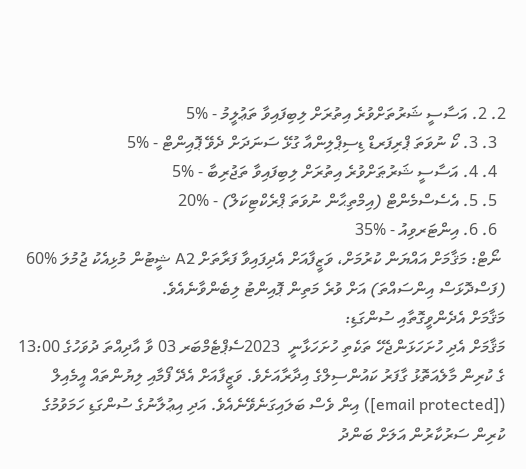2. 2. އަސާސީ ޝަރުތަށްވުރެ އިތުރަށް ލިބިފައިވާ ތަޢުލީމު - %5
  3. 3. ކޯ ނުވަތަ ޕްރިފަރޑް ޑިސިޕްލިންއާ ގުޅޭ ސަނަދަށް ދެވޭ ޕޮއިންޓް - %5
  4. 4. އަސާސީ ޝަރުޠަށްވުރެ އިތުރަށް ލިބިފައިވާ ތަޖުރިބާ - %5
  5. 5. އެސެސްމެންޓް (އިމްތިޙާން ނުވަތަ ޕްރެކްޓިކަލް) - %20
  6. 6. އިންޓަރވިއު - %35
 ނޯޓް: މަޤާމަށް އައްޔަން ކުރުމަށް، ވަޒީފާއަށް އެދިފައިވާ ފަރާތަށް A2 ޝީޓުން މުޅިއެކު ޖުމުލަ %60 (ފަސްދޮޅަސް އިންސައްތަ) އަށް ވުރެ މަތިން ޕޮއިންޓު ލިބެންވާނެއެވެ.
މަޤާމަށް އެދެންވީގޮތާއި ސުންގަޑި:
މަޤާމަށް އެދި ހުށަހަޅަންޖެހޭ ތަކެތި ހުށަހަޅާނީ  2023ސެޕްޓެމްބަރ 03 ވާ އާދިއްތަ ދުވަހުގެ 13:00 ގެ ކުރިން މާލެއަތޮޅު ގާފަރު ކައުންސިލްގެ އިދާރާއަށެވެ. ވަޒީފާއަށް އެދޭ ފޯމާއި ލިޔުންތައް އީމެއިލް ([email protected]) އިން ވެސް ބަލައިގަނެވޭނެއެވެ. އަދި އިޢުލާނުގެ ސުންގަޑި ހަމަވުމުގެ ކުރިން ސަރުކާރުން އަލަށް ބަންދު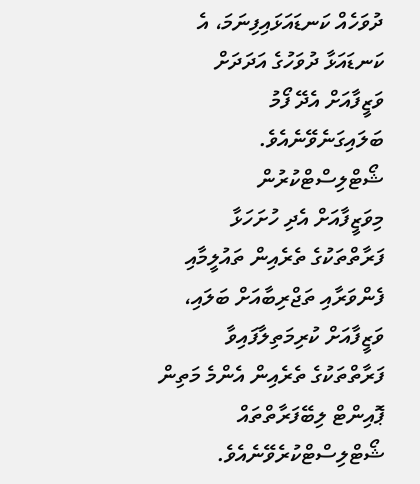ދުވަހެއް ކަނޑައަޅައިފިނަމަ، އެ ކަނޑައަޅާ ދުވަހުގެ އަދަދަށް ވަޒީފާއަށް އެދޭ ފޯމު ބަލައިގަނެވޭނެއެވެ.
ޝޯޓްލިސްޓްކުރުން
މިވަޒީފާއަށް އެދި ހުށަހަޅާ ފަރާތްތަކުގެ ތެރެއިން ތައުލީމާއި ފެންވަރާއި ތަޖްރިބާއަށް ބަލައި، ވަޒީފާއަށް ކުރިމަތިލާފައިވާ ފަރާތްތަކުގެ ތެރެއިން އެންމެ މަތިން ޕޮއިންޓް ލިބޭފަރާތްތައް ޝޯޓްލިސްޓްކުރެވޭނެއެވެ.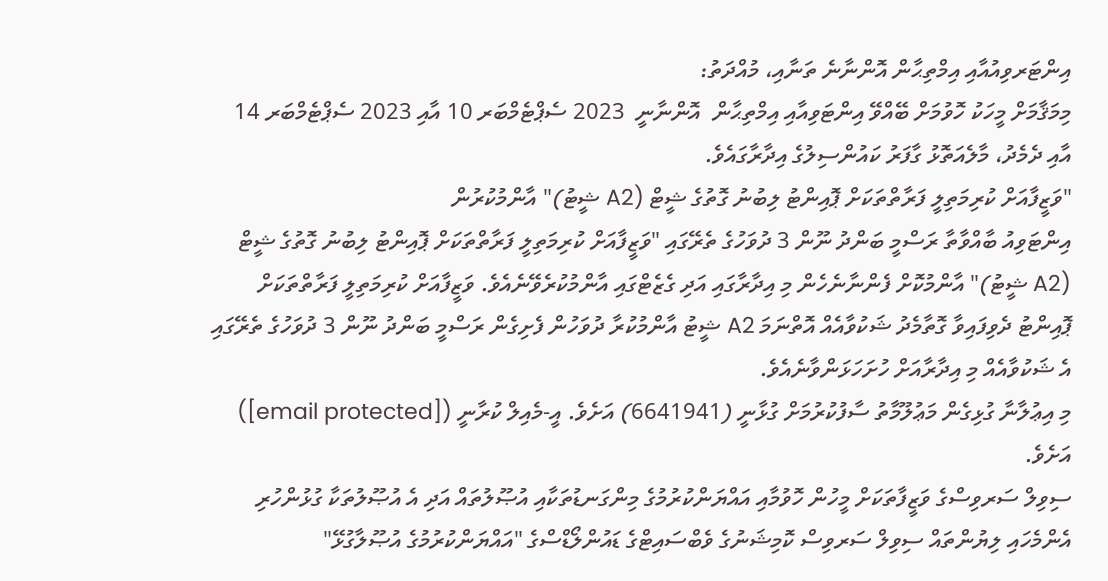އިންޓަރވިއުއާއި އިމްތިޙާން އޮންނާނެ ތަނާއި، މުއްދަތު:
މިމަޤާމަށް މީހަކު ހޮވުމަށް ބޭއްވޭ އިންޓަވިއާއި އިމްތިޙާން  އޮންނާނީ  2023 ސެޕްޓެމްބަރ 10 އާއި 2023 ސެޕްޓެމްބަރ 14 އާއި ދެމެދު، މާލެއަތޮޅު ގާފަރު ކައުންސިލުގެ އިދާރާގައެވެ.
"ވަޒީފާއަށް ކުރިމަތިލީ ފަރާތްތަކަށް ޕޮއިންޓު ލިބުނު ގޮތުގެ ޝީޓް (A2 ޝީޓު)" އާންމުކުރުން
އިންޓަވިއު ބާއްވާތާ ރަސްމީ ބަންދު ނޫން 3 ދުވަހުގެ ތެރޭގައި "ވަޒީފާއަށް ކުރިމަތިލީ ފަރާތްތަކަށް ޕޮއިންޓު ލިބުނު ގޮތުގެ ޝީޓް (A2 ޝީޓު)" އާންމުކޮށް ފެންނާނެހެން މި އިދާރާގައި އަދި ގެޒެޓްގައި އާންމުކުރެވޭނެއެވެ. ވަޒީފާއަށް ކުރިމަތިލީ ފަރާތްތަކަށް ޕޮއިންޓު ދެވިފައިވާ ގޮތާމެދު ޝަކުވާއެއް އޮތްނަމަ A2 ޝީޓު އާންމުކުރާ ދުވަހުން ފެށިގެން ރަސްމީ ބަންދު ނޫން 3 ދުވަހުގެ ތެރޭގައި އެ ޝަކުވާއެއް މި އިދާރާއަށް ހުށަހަޅަންވާނެއެވެ.
މި އިޢުލާނާ ގުޅިގެން މަޢުލޫމާތު ސާފުކުރުމަށް ގުޅާނީ (6641941) އަށެވެ. އީ-މެއިލް ކުރާނީ ([email protected])   އަށެވެ.
ސިވިލް ސަރވިސްގެ ވަޒީފާތަކަށް މީހުން ހޮވުމާއި އައްޔަންކުރުމުގެ މިންގަނޑުތަކާއި އުޞޫލުތައް އަދި އެ އުޞޫލުތަކާ ގުޅުންހުރި އެންމެހައި ލިޔުންތައް ސިވިލް ސަރވިސް ކޮމިޝަނުގެ ވެބްސައިޓްގެ ޑައުންލޯޑްސްގެ "އައްޔަންކުރުމުގެ އުޞޫލާގުޅޭ"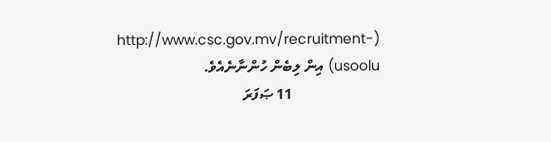(http://www.csc.gov.mv/recruitment-usoolu) އިން ލިބެން ހުންނާނެއެވެ.
                        11 ޞަފަރަ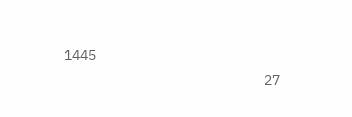1445
                         27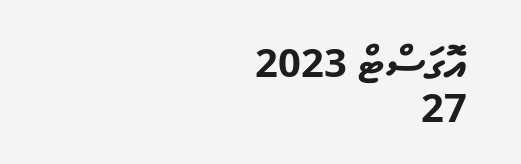އޮގަސްޓް 2023
27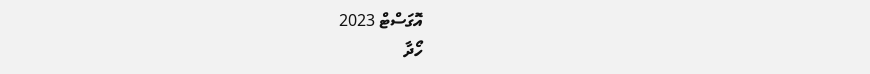އޮގަސްޓް 2023
ހޯދާ